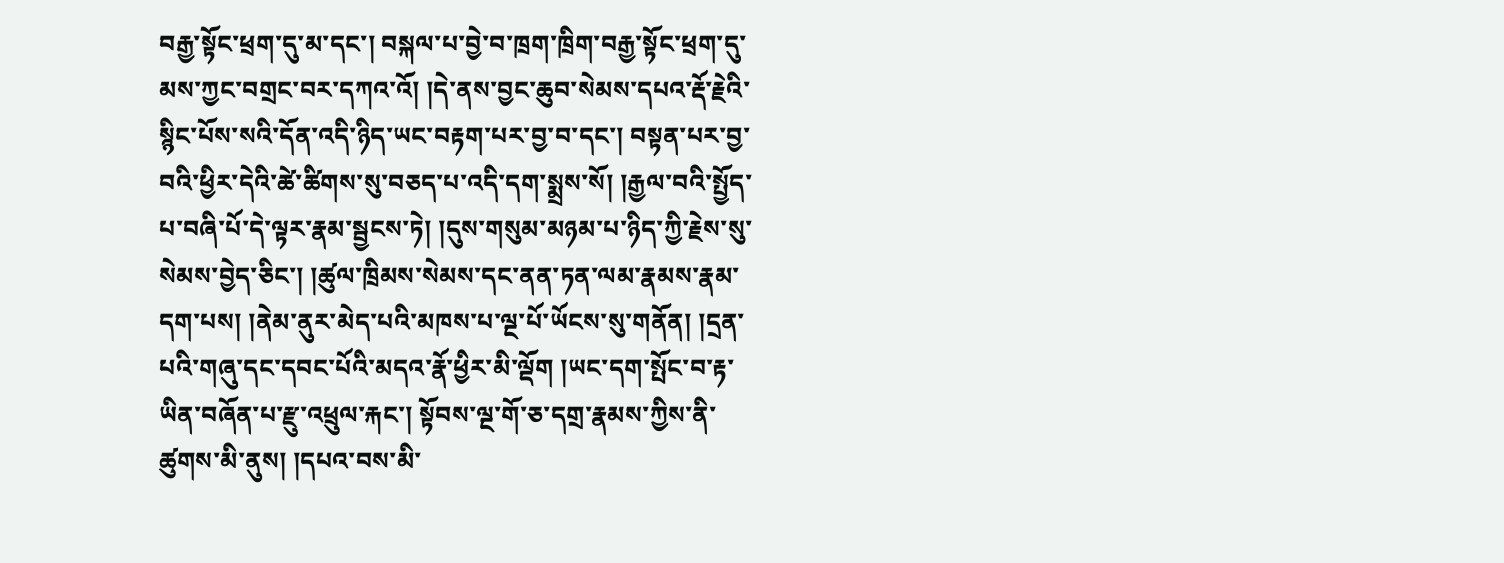བརྒྱ་སྟོང་ཕྲག་དུ་མ་དང་། བསྐལ་པ་བྱེ་བ་ཁྲག་ཁྲིག་བརྒྱ་སྟོང་ཕྲག་དུ་མས་ཀྱང་བགྲང་བར་དཀའ་འོ། །དེ་ནས་བྱང་ཆུབ་སེམས་དཔའ་རྡོ་རྗེའི་སྙིང་པོས་སའི་དོན་འདི་ཉིད་ཡང་བརྟག་པར་བྱ་བ་དང་། བསྟན་པར་བྱ་བའི་ཕྱིར་དེའི་ཚེ་ཚིགས་སུ་བཅད་པ་འདི་དག་སྨྲས་སོ། །རྒྱལ་བའི་སྤྱོད་པ་བཞི་པོ་དེ་ལྟར་རྣམ་སྦྱངས་ཏེ། །དུས་གསུམ་མཉམ་པ་ཉིད་ཀྱི་རྗེས་སུ་སེམས་བྱེད་ཅིང་། །ཚུལ་ཁྲིམས་སེམས་དང་ནན་ཏན་ལམ་རྣམས་རྣམ་དག་པས། །ནེམ་ནུར་མེད་པའི་མཁས་པ་ལྔ་པོ་ཡོངས་སུ་གནོན། །དྲན་པའི་གཞུ་དང་དབང་པོའི་མདའ་རྣོ་ཕྱིར་མི་ལྡོག །ཡང་དག་སྤོང་བ་རྟ་ཡིན་བཞོན་པ་རྫུ་འཕྲུལ་རྐང་། སྟོབས་ལྔ་གོ་ཅ་དགྲ་རྣམས་ཀྱིས་ནི་ཚུགས་མི་ནུས། །དཔའ་བས་མི་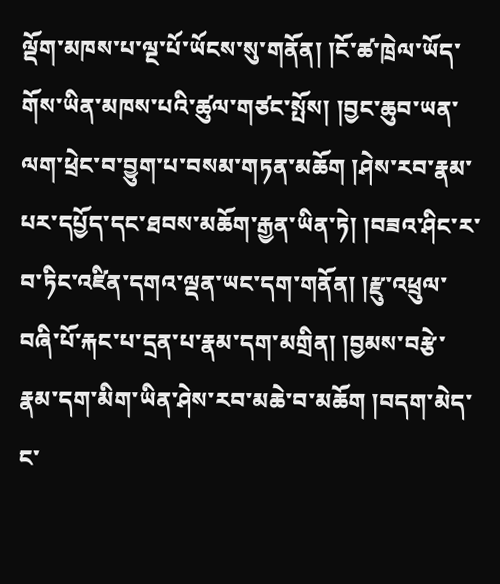ལྡོག་མཁས་པ་ལྔ་པོ་ཡོངས་སུ་གནོན། །ངོ་ཚ་ཁྲེལ་ཡོད་གོས་ཡིན་མཁས་པའི་ཚུལ་གཙང་སྤོས། །བྱང་ཆུབ་ཡན་ལག་ཕྲེང་བ་བྱུག་པ་བསམ་གཏན་མཆོག །ཤེས་རབ་རྣམ་པར་དཔྱོད་དང་ཐབས་མཆོག་རྒྱན་ཡིན་ཏེ། །བཟའ་ཤིང་ར་བ་ཏིང་འཛིན་དགའ་ལྡན་ཡང་དག་གནོན། །རྫུ་འཕྲུལ་བཞི་པོ་རྐང་པ་དྲན་པ་རྣམ་དག་མགྲིན། །བྱམས་བརྩེ་རྣམ་དག་མིག་ཡིན་ཤེས་རབ་མཆེ་བ་མཆོག །བདག་མེད་ང་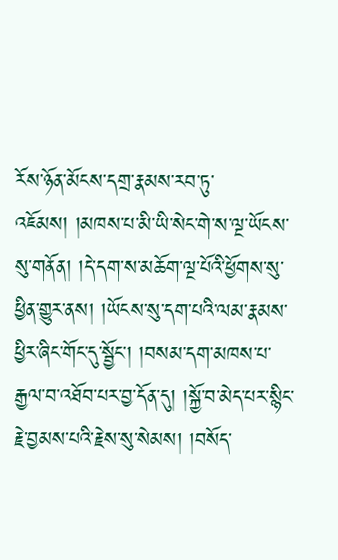རོས་ཉོན་མོངས་དགྲ་རྣམས་རབ་ཏུ་འཇོམས། །མཁས་པ་མི་ཡི་སེང་གེ་ས་ལྔ་ཡོངས་སུ་གནོན། །དེ་དག་ས་མཆོག་ལྔ་པོའི་ཕྱོགས་སུ་ཕྱིན་གྱུར་ནས། །ཡོངས་སུ་དག་པའི་ལམ་རྣམས་ཕྱིར་ཞིང་གོང་དུ་སྦྱོང་། །བསམ་དག་མཁས་པ་རྒྱལ་བ་འཐོབ་པར་བྱ་དོན་དུ། །སྐྱོ་བ་མེད་པར་སྙིང་རྗེ་བྱམས་པའི་རྗེས་སུ་སེམས། །བསོད་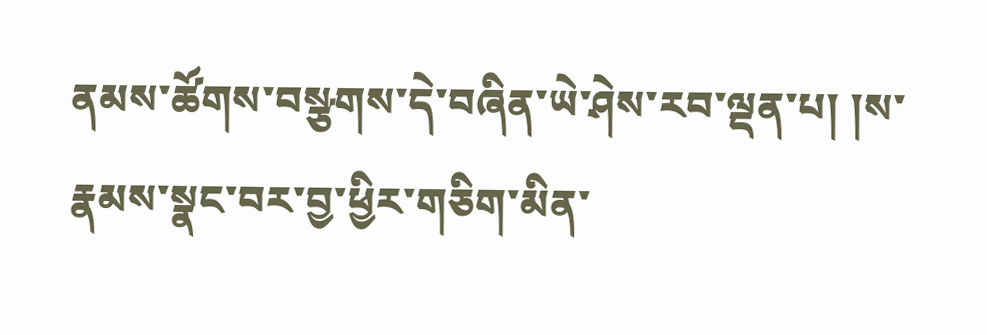ནམས་ཚོགས་བསྩགས་དེ་བཞིན་ཡེ་ཤེས་རབ་ལྡན་པ། །ས་རྣམས་སྣང་བར་བྱ་ཕྱིར་གཅིག་མིན་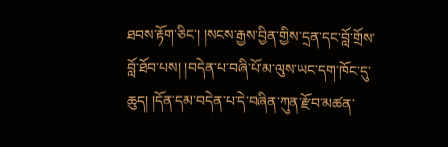ཐབས་རྟོག་ཅིང་། །སངས་རྒྱས་བྱིན་གྱིས་དྲན་དང་བློ་གྲོས་བློ་ཐོབ་པས། །བདེན་པ་བཞི་པོ་མ་ལུས་ཡང་དག་ཁོང་དུ་ཆུད། །དོན་དམ་བདེན་པ་དེ་བཞིན་ཀུན་རྫོབ་མཚན་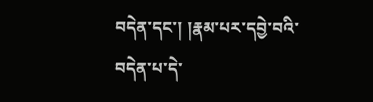བདེན་དང་། །རྣམ་པར་དབྱེ་བའི་བདེན་པ་དེ་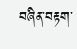བཞིན་བརྟག་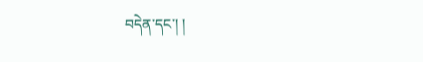བདེན་དང་། །